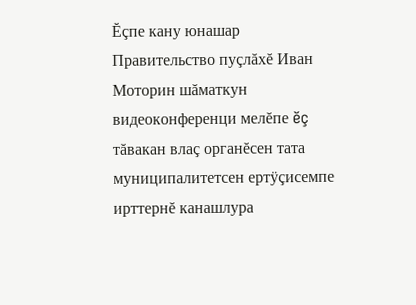Ĕçпе кану юнашар
Правительство пуçлăхĕ Иван Моторин шăматкун видеоконференци мелĕпе ĕç тăвакан влаç органĕсен тата муниципалитетсен ертÿçисемпе ирттернĕ канашлура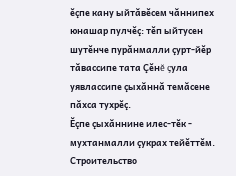ĕçпе кану ыйтăвĕсем чăннипех юнашар пулчĕç: тĕп ыйтусен шутĕнче пурăнмалли çурт-йĕр тăвассипе тата Çĕнĕ çула уявлассипе çыхăннă темăсене пăхса тухрĕç.
Ĕçпе çыхăннине илес-тĕк - мухтанмалли çукрах тейĕттĕм. Строительство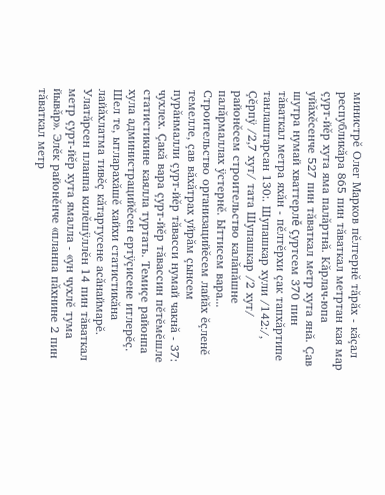министрĕ Олег Марков пĕлтернĕ тăрăх - кăçал республикăра 865 пин тăваткал метртан кая мар çурт-йĕр хута яма палăртнă. Кăрлач-юпа уйăхĕсенче 527 пин тăваткал метр хута янă. Çав шутра нумай хваттерлĕ çуртсем 370 пин тăваткал метра яхăн - пĕлтĕрхи çак тапхăртипе танлаштарсан 130:. Шупашкар хули /142:/, Çĕрпÿ /2,7 хут/ тата Шупашкар /2 хут/ районĕсем строительство калăпăшне палăрмаллах ÿстернĕ. Ыттисем вара...
Строительство организацийĕсем лайăх ĕçленĕ темелле, çав вăхăтрах уйрăм çынсем пурăнмалли çурт-йĕр тăвасси нумай чакнă - 37: чухлех. Çакă вара çурт-йĕр тăвассин пĕтĕмĕшле статистикине каялла туртать. Темиçе районпа хула администрацийĕсен ертÿçисене итлерĕç. Шел те, ытларахăшĕ хайхи статистикăна лайăхлатма тивĕç кăтартусене асăнаймарĕ.
Улатăрсен планпа килĕшÿллĕн 14 пин тăваткал метр çурт-йĕр хута ямалла - «ун чухлĕ тума йывăр». Элĕк районĕнче «планпа пăхнине 2 пин тăваткал метр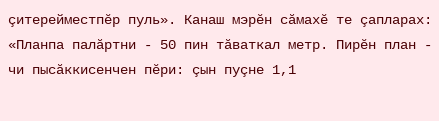çитерейместпĕр пуль». Канаш мэрĕн сăмахĕ те çапларах: «Планпа палăртни - 50 пин тăваткал метр. Пирĕн план - чи пысăккисенчен пĕри: çын пуçне 1,1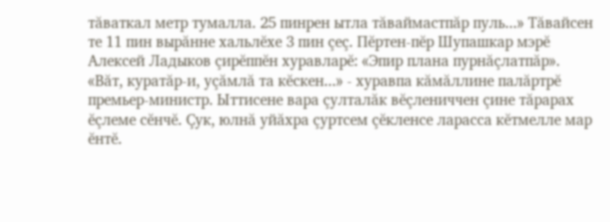тăваткал метр тумалла. 25 пинрен ытла тăваймастпăр пуль...» Тăвайсен те 11 пин вырăнне хальлĕхе 3 пин çеç. Пĕртен-пĕр Шупашкар мэрĕ Алексей Ладыков çирĕппĕн хуравларĕ: «Эпир плана пурнăçлатпăр».
«Вăт, куратăр-и, уçăмлă та кĕскен...» - хуравпа кăмăллине палăртрĕ премьер-министр. Ыттисене вара çулталăк вĕçлениччен çине тăрарах ĕçлеме сĕнчĕ. Çук, юлнă уйăхра çуртсем çĕкленсе ларасса кĕтмелле мар ĕнтĕ.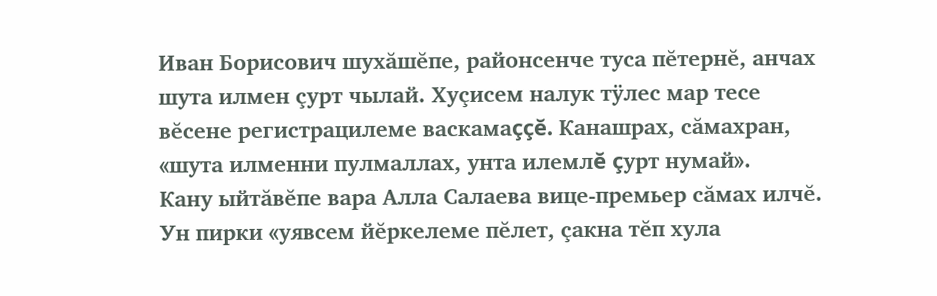Иван Борисович шухăшĕпе, районсенче туса пĕтернĕ, анчах шута илмен çурт чылай. Хуçисем налук тÿлес мар тесе вĕсене регистрацилеме васкамаççĕ. Канашрах, сăмахран, «шута илменни пулмаллах, унта илемлĕ çурт нумай».
Кану ыйтăвĕпе вара Алла Салаева вице-премьер сăмах илчĕ. Ун пирки «уявсем йĕркелеме пĕлет, çакна тĕп хула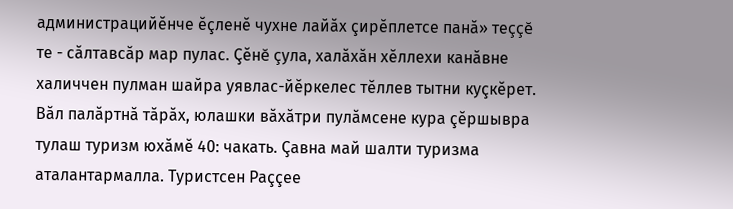администрацийĕнче ĕçленĕ чухне лайăх çирĕплетсе панă» теççĕ те - сăлтавсăр мар пулас. Çĕнĕ çула, халăхăн хĕллехи канăвне халиччен пулман шайра уявлас-йĕркелес тĕллев тытни куçкĕрет. Вăл палăртнă тăрăх, юлашки вăхăтри пулăмсене кура çĕршывра тулаш туризм юхăмĕ 40: чакать. Çавна май шалти туризма аталантармалла. Туристсен Раççее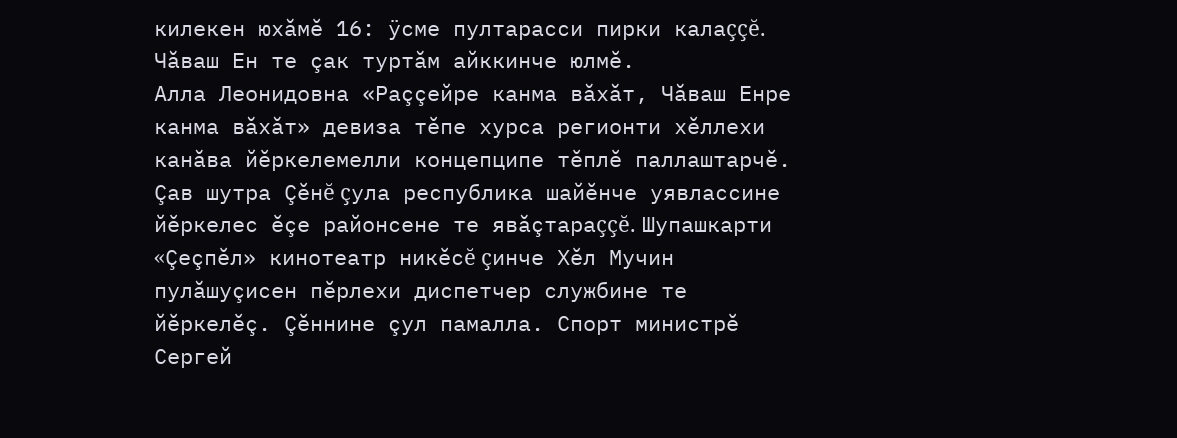килекен юхăмĕ 16: ÿсме пултарасси пирки калаççĕ. Чăваш Ен те çак туртăм айккинче юлмĕ.
Алла Леонидовна «Раççейре канма вăхăт, Чăваш Енре канма вăхăт» девиза тĕпе хурса регионти хĕллехи канăва йĕркелемелли концепципе тĕплĕ паллаштарчĕ. Çав шутра Çĕнĕ çула республика шайĕнче уявлассине йĕркелес ĕçе районсене те явăçтараççĕ. Шупашкарти «Çеçпĕл» кинотеатр никĕсĕ çинче Хĕл Мучин пулăшуçисен пĕрлехи диспетчер службине те йĕркелĕç. Çĕннине çул памалла. Спорт министрĕ Сергей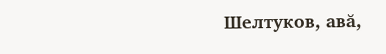Шелтуков, авă,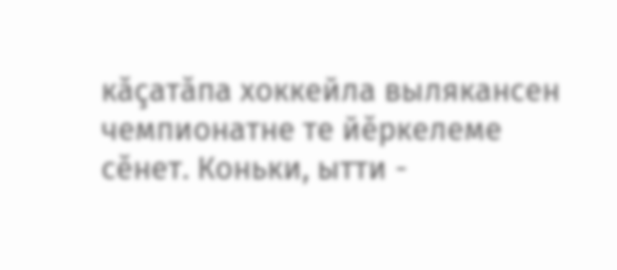кăçатăпа хоккейла вылякансен чемпионатне те йĕркелеме сĕнет. Коньки, ытти -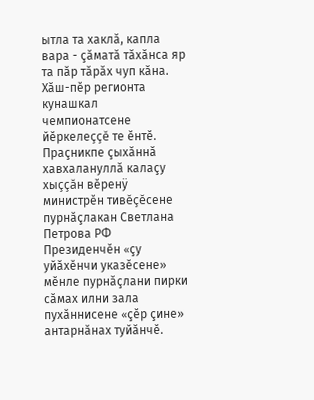ытла та хаклă, капла вара - çăматă тăхăнса яр та пăр тăрăх чуп кăна. Хăш-пĕр регионта кунашкал чемпионатсене йĕркелеççĕ те ĕнтĕ.
Праçникпе çыхăннă хавхалануллă калаçу хыççăн вĕренÿ министрĕн тивĕçĕсене пурнăçлакан Светлана Петрова РФ Президенчĕн «çу уйăхĕнчи указĕсене» мĕнле пурнăçлани пирки сăмах илни зала пухăннисене «çĕр çине» антарнăнах туйăнчĕ.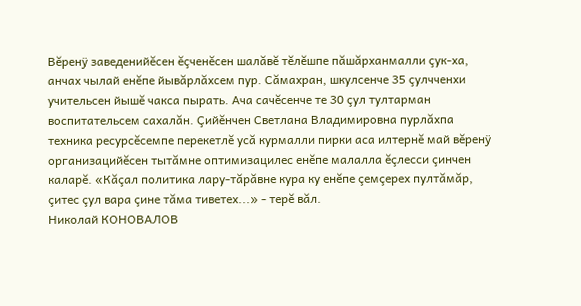Вĕренÿ заведенийĕсен ĕçченĕсен шалăвĕ тĕлĕшпе пăшăрханмалли çук-ха, анчах чылай енĕпе йывăрлăхсем пур. Сăмахран, шкулсенче 35 çулчченхи учительсен йышĕ чакса пырать. Ача сачĕсенче те 30 çул тултарман воспитательсем сахалăн. Çийĕнчен Светлана Владимировна пурлăхпа техника ресурсĕсемпе перекетлĕ усă курмалли пирки аса илтернĕ май вĕренÿ организацийĕсен тытăмне оптимизацилес енĕпе малалла ĕçлесси çинчен каларĕ. «Кăçал политика лару-тăрăвне кура ку енĕпе çемçерех пултăмăр, çитес çул вара çине тăма тиветех...» - терĕ вăл.
Николай КОНОВАЛОВ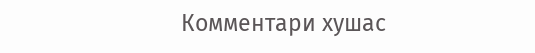Комментари хушас